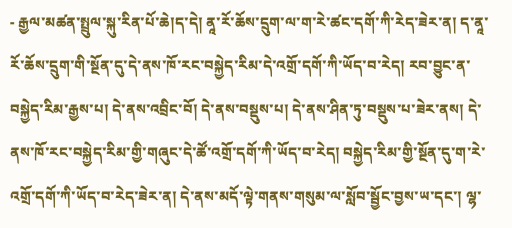- རྒྱལ་མཚན་སྤྲུལ་སྐུ་རིན་པོ་ཆེ།ད་དེ། ནཱ་རོ་ཆོས་དྲུག་ལ་ག་རེ་ཚང་དགོ་ཀི་རེད་ཟེར་ན། ད་ནཱ་རོ་ཆོས་དྲུག་གི་སྔོན་དུ་དེ་ནས་ཁོ་རང་བསྐྱེད་རིམ་དེ་འགྲོ་དགོ་ཀི་ཡོད་བ་རེད། རབ་བྱུང་ན་བསྐྱེད་རིམ་རྒྱས་པ། དེ་ནས་འབྲིང་བོ། དེ་ནས་བསྡུས་པ། དེ་ནས་ཤིན་ཏུ་བསྡུས་པ་ཟེར་ནས། དེ་ནས་ཁོ་རང་བསྐྱེད་རིམ་གྱི་གཞུང་དེ་ཚོ་འགྲོ་དགོ་ཀི་ཡོད་བ་རེད། བསྐྱེད་རིམ་གྱི་སྔོན་དུ་ག་རེ་འགྲོ་དགོ་ཀི་ཡོད་བ་རེད་ཟེར་ན། དེ་ནས་མདོ་ལྟེ་གནས་གསུམ་ལ་སློབ་སྦྱོང་བྱས་ཡ་དང་། ལྷ་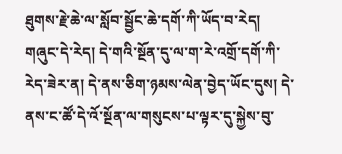ཐུགས་རྗེ་ཆེ་ལ་སློབ་སྦྱོང་ཆེ་དགོ་ཀི་ཡོད་བ་རེད། གཞུང་དེ་རེད། དེ་གའི་སྔོན་དུ་ལ་ག་རེ་འགྲོ་དགོ་ཀི་རེད་ཟེར་ན། དེ་ནས་ཅིག་ཉམས་ལེན་བྱེད་ཡོང་དུས། དེ་ནས་ང་ཚོ་དེ་འོ་སྔོན་ལ་གསུངས་པ་ལྟར་དུ་སྐྱེས་བུ་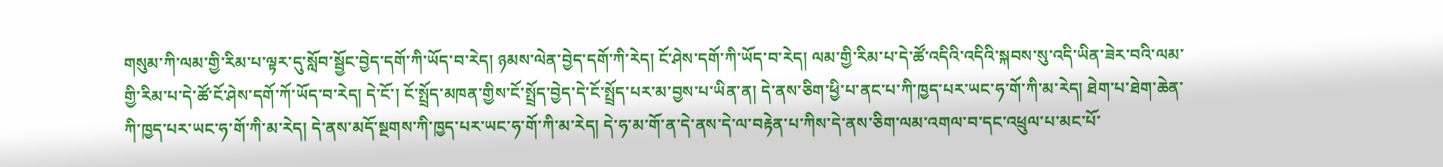གསུམ་ཀི་ལམ་གྱི་རིམ་པ་ལྟར་དུ་སློབ་སྦྱོང་བྱེད་དགོ་ཀི་ཡོད་བ་རེད། ཉམས་ལེན་བྱེད་དགོ་ཀི་རེད། ངོ་ཤེས་དགོ་ཀི་ཡོད་བ་རེད། ལམ་གྱི་རིམ་པ་དེ་ཚོ་འདིའི་འདིའི་སྐབས་སུ་འདི་ཡིན་ཟེར་བའི་ལམ་གྱི་རིམ་པ་དེ་ཚོ་ངོ་ཤེས་དགོ་ཀོ་ཡོད་བ་རེད། དེ་ངོ་། ངོ་སྤྲོད་མཁན་གྱིས་ངོ་སྤྲོད་བྱེད་དེ་ངོ་སྤྲོད་པར་མ་བྱས་པ་ཡིན་ན། དེ་ནས་ཅིག་ཕྱི་པ་ནང་པ་ཀི་ཁྱད་པར་ཡང་ཧ་གོ་ཀི་མ་རེད། ཐེག་པ་ཐེག་ཆེན་ཀི་ཁྱད་པར་ཡང་ཧ་གོ་ཀི་མ་རེད། དེ་ནས་མདོ་སྔགས་ཀི་ཁྱད་པར་ཡང་ཧ་གོ་ཀི་མ་རེད། དེ་ཧ་མ་གོ་ན་དེ་ནས་དེ་ལ་བརྟེན་པ་ཀིས་དེ་ནས་ཅིག་ལམ་འགལ་བ་དང་འཕྲུལ་པ་མང་པོ་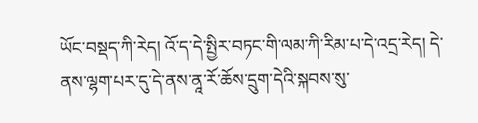ཡོང་བསྡད་ཀི་རེད། འོ་ད་དེ་སྤྱིར་བཏང་གི་ལམ་ཀི་རིམ་པ་དེ་འདྲ་རེད། དེ་ནས་ལྷག་པར་དུ་དེ་ནས་ནཱ་རོ་ཆོས་དྲུག་དེའི་སྐབས་སུ་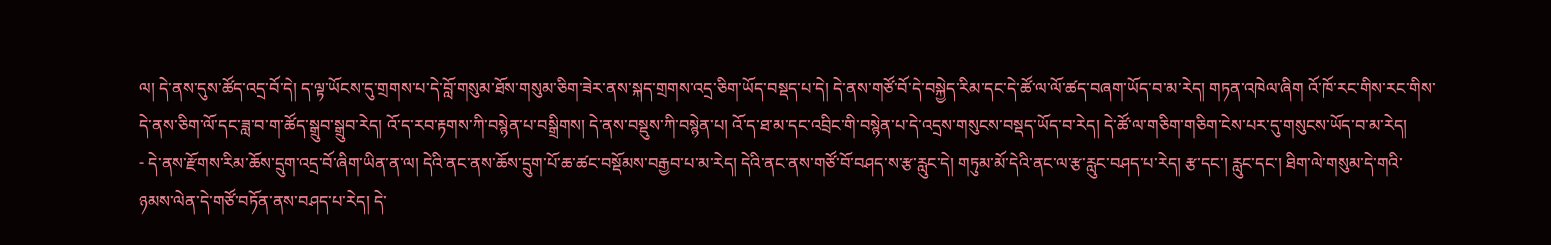ལ། དེ་ནས་དུས་ཚོད་འདྲ་བོ་དེ། ད་ལྟ་ཡོངས་དུ་གྲགས་པ་དེ་བློ་གསུམ་ཐོས་གསུམ་ཅིག་ཟེར་ནས་སྐད་གྲགས་འདྲ་ཅིག་ཡོད་བསྡད་པ་དེ། དེ་ནས་གཙོ་བོ་དེ་བསྐྱེད་རིམ་དང་དེ་ཚོ་ལ་ལོ་ཚད་བཞག་ཡོད་བ་མ་རེད། གཏན་འཁེལ་ཞིག འོ་ཁོ་རང་གིས་རང་གིས་དེ་ནས་ཅིག་ལོ་དང་ཟླ་བ་ག་ཚོད་སྒྲུབ་སྒྲུབ་རེད། འོ་ད་རབ་རྟགས་ཀི་བསྙེན་པ་བསྒྲིགས། དེ་ནས་བསྡུས་ཀི་བསྙེན་པ། འོ་ད་ཐ་མ་དང་འབྲིང་གི་བསྙེན་པ་དེ་འདྲས་གསུངས་བསྡད་ཡོད་བ་རེད། དེ་ཚོ་ལ་གཅིག་གཅིག་ངེས་པར་དུ་གསུངས་ཡོད་བ་མ་རེད།
- དེ་ནས་རྫོགས་རིམ་ཆོས་དྲུག་འདྲ་བོ་ཞིག་ཡིན་ན་ལ། དེའི་ནང་ནས་ཆོས་དྲུག་པོ་ཆ་ཚང་བསྡོམས་བརྒྱབ་པ་མ་རེད། དེའི་ནང་ནས་གཙོ་བོ་བཤད་ས་རྩ་རླུང་དེ། གཏུམ་མོ་དེའི་ནང་ལ་རྩ་རླུང་བཤད་པ་རེད། རྩ་དང་། རླུང་དང་། ཐིག་ལེ་གསུམ་དེ་གའི་ཉམས་ལེན་དེ་གཙོ་བཏོན་ནས་བཤད་པ་རེད། དེ་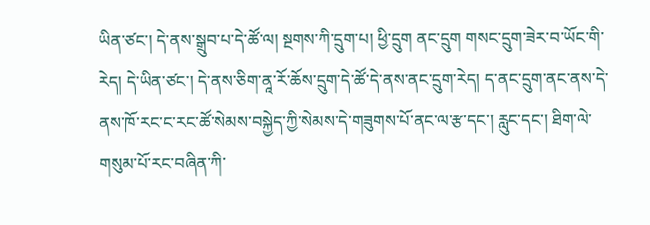ཡིན་ཙང་། དེ་ནས་སྒྲུབ་པ་དེ་ཚོ་ལ། སྔགས་ཀི་དྲུག་པ། ཕྱི་དྲུག ནང་དྲུག གསང་དྲུག་ཟེར་བ་ཡོང་གི་རེད། དེ་ཡིན་ཙང་། དེ་ནས་ཅིག་ནཱ་རོ་ཆོས་དྲུག་དེ་ཚོ་དེ་ནས་ནང་དྲུག་རེད། ད་ནང་དྲུག་ནང་ནས་དེ་ནས་ཁོ་རང་ང་རང་ཚོ་སེམས་བསྐྱེད་ཀྱི་སེམས་དེ་གཟུགས་པོ་ནང་ལ་རྩ་དང་། རླུང་དང་། ཐིག་ལེ་གསུམ་པོ་རང་བཞིན་ཀི་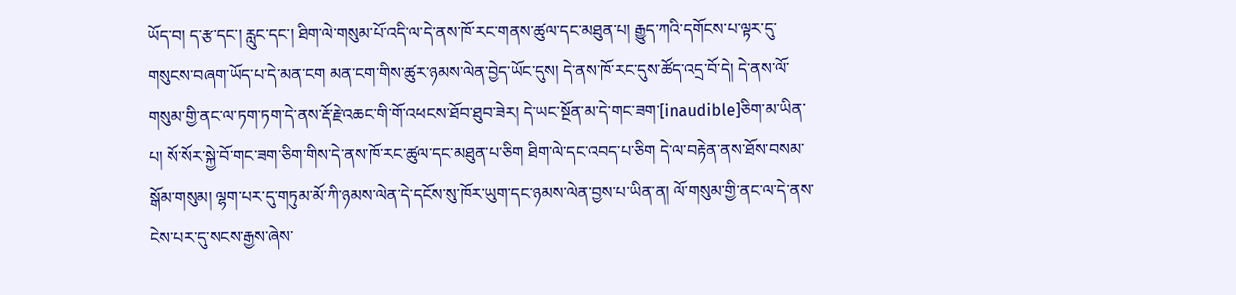ཡོད་བ། ད་རྩ་དང་། རླུང་དང་། ཐིག་ལེ་གསུམ་པོ་འདི་ལ་དེ་ནས་ཁོ་རང་གནས་ཚུལ་དང་མཐུན་པ། རྒྱུད་ཀའི་དགོངས་པ་ལྟར་དུ་གསུངས་བཞག་ཡོད་པ་དེ་མན་ངག མན་ངག་གིས་ཚུར་ཉམས་ལེན་བྱེད་ཡོང་དུས། དེ་ནས་ཁོ་རང་དུས་ཚོད་འདྲ་བོ་དེ། དེ་ནས་ལོ་གསུམ་གྱི་ནང་ལ་ཏག་ཏག་དེ་ནས་རྡོ་རྗེ་འཆང་གི་གོ་འཕངས་ཐོབ་ཐུབ་ཟེར། དེ་ཡང་སྔོན་མ་དེ་གང་ཟག་[inaudible]ཅིག་མ་ཡིན་པ། སོ་སོར་སྐྱེ་བོ་གང་ཟག་ཅིག་གིས་དེ་ནས་ཁོ་རང་ཚུལ་དང་མཐུན་པ་ཅིག ཐིག་ལེ་དང་འབད་པ་ཅིག དེ་ལ་བརྟེན་ནས་ཐོས་བསམ་སྒོམ་གསུམ། ལྷག་པར་དུ་གཏུམ་མོ་ཀི་ཉམས་ལེན་དེ་དངོས་སུ་ཁོར་ཡུག་དང་ཉམས་ལེན་བྱས་པ་ཡིན་ན། ལོ་གསུམ་གྱི་ནང་ལ་དེ་ནས་ངེས་པར་དུ་སངས་རྒྱས་ཞེས་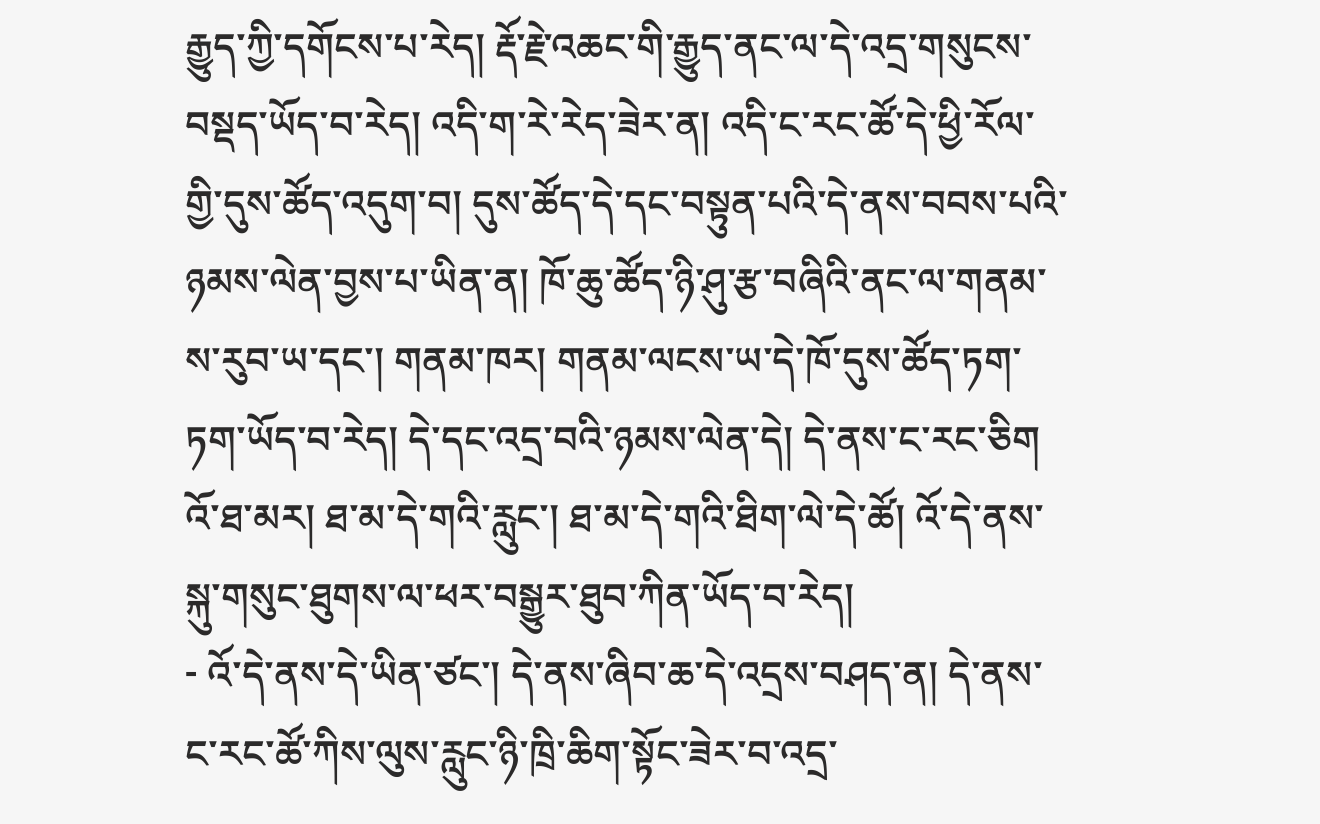རྒྱུད་ཀྱི་དགོངས་པ་རེད། རྡོ་རྗེ་འཆང་གི་རྒྱུད་ནང་ལ་དེ་འདྲ་གསུངས་བསྡད་ཡོད་བ་རེད། འདི་ག་རེ་རེད་ཟེར་ན། འདི་ང་རང་ཚོ་དེ་ཕྱི་རོལ་གྱི་དུས་ཚོད་འདུག་བ། དུས་ཚོད་དེ་དང་བསྟུན་པའི་དེ་ནས་བབས་པའི་ཉམས་ལེན་བྱས་པ་ཡིན་ན། ཁོ་ཆུ་ཚོད་ཉི་ཤུ་རྩ་བཞིའི་ནང་ལ་གནམ་ས་རུབ་ཡ་དང་། གནམ་ཁར། གནམ་ལངས་ཡ་དེ་ཁོ་དུས་ཚོད་ཏག་ཏག་ཡོད་བ་རེད། དེ་དང་འདྲ་བའི་ཉམས་ལེན་དེ། དེ་ནས་ང་རང་ཅིག འོ་ཐ་མར། ཐ་མ་དེ་གའི་རླུང་། ཐ་མ་དེ་གའི་ཐིག་ལེ་དེ་ཚོ། འོ་དེ་ནས་སྐུ་གསུང་ཐུགས་ལ་ཕར་བསྒྱུར་ཐུབ་ཀིན་ཡོད་བ་རེད།
- འོ་དེ་ནས་དེ་ཡིན་ཙང་། དེ་ནས་ཞིབ་ཆ་དེ་འདྲས་བཤད་ན། དེ་ནས་ང་རང་ཚོ་ཀིས་ལུས་རླུང་ཉི་ཁྲི་ཆིག་སྟོང་ཟེར་བ་འདྲ་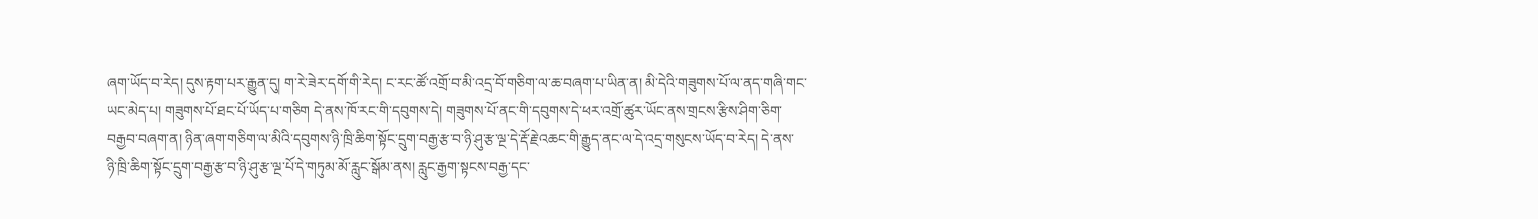ཞག་ཡོད་བ་རེད། དུས་རྟག་པར་རྒྱུན་དུ། ག་རེ་ཟེར་དགོ་གི་རེད། ང་རང་ཚོ་འགྲོ་བ་མི་འདྲ་བོ་གཅིག་ལ་ཆ་བཞག་པ་ཡིན་ན། མི་དེའི་གཟུགས་པོ་ལ་ནད་གཞི་གང་ཡང་མེད་པ། གཟུགས་པོ་ཐང་པོ་ཡོད་པ་གཅིག དེ་ནས་ཁོ་རང་གི་དབུགས་དེ། གཟུགས་པོ་ནང་གི་དབུགས་དེ་ཕར་འགྲོ་ཚུར་ཡོང་ནས་གྲངས་རྩིས་ཤིག་ཅིག་བརྒྱབ་བཞག་ན། ཉིན་ཞག་གཅིག་ལ་མིའི་དབུགས་ཉི་ཁྲི་ཆིག་སྟོང་དྲུག་བརྒྱ་རྩ་བ་ཉི་ཤུ་རྩ་ལྔ་དེ་རྡོ་རྗེ་འཆང་གི་རྒྱུད་ནང་ལ་དེ་འདྲ་གསུངས་ཡོད་བ་རེད། དེ་ནས་ཉི་ཁྲི་ཆིག་སྟོང་དྲུག་བརྒྱ་རྩ་བ་ཉི་ཤུ་རྩ་ལྔ་པོ་དེ་གཏུམ་མོ་རླུང་སྒོམ་ནས། རླུང་རྒྱག་སྟངས་བརྒྱ་དང་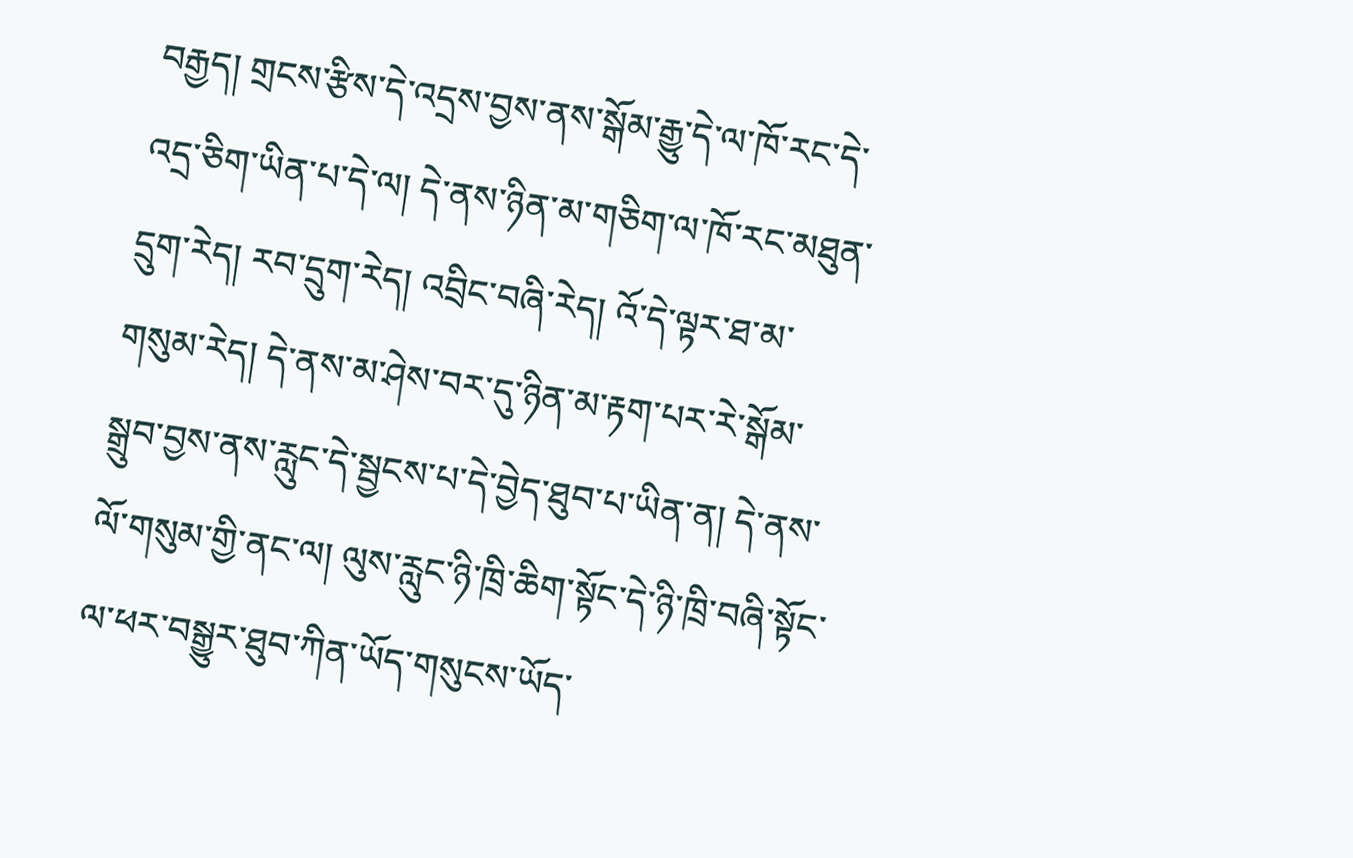བརྒྱད། གྲངས་རྩིས་དེ་འདྲས་བྱས་ནས་སྒོམ་རྒྱུ་དེ་ལ་ཁོ་རང་དེ་འདྲ་ཅིག་ཡིན་པ་དེ་ལ། དེ་ནས་ཉིན་མ་གཅིག་ལ་ཁོ་རང་མཐུན་དྲུག་རེད། རབ་དྲུག་རེད། འབྲིང་བཞི་རེད། འོ་དེ་ལྟར་ཐ་མ་གསུམ་རེད། དེ་ནས་མ་ཤེས་བར་དུ་ཉིན་མ་རྟག་པར་རེ་སྒོམ་སྒྲུབ་བྱས་ནས་རླུང་དེ་སྦྱངས་པ་དེ་བྱེད་ཐུབ་པ་ཡིན་ན། དེ་ནས་ལོ་གསུམ་གྱི་ནང་ལ། ལུས་རླུང་ཉི་ཁྲི་ཆིག་སྟོང་དེ་ཉི་ཁྲི་བཞི་སྟོང་ལ་ཕར་བསྒྱུར་ཐུབ་ཀིན་ཡོད་གསུངས་ཡོད་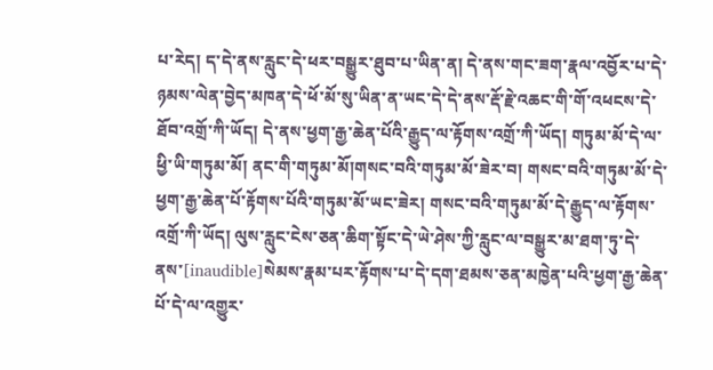པ་རེད། ད་དེ་ནས་རླུང་དེ་ཕར་བསྒྱུར་ཐུབ་པ་ཡིན་ན། དེ་ནས་གང་ཟག་རྣལ་འབྱོར་པ་དེ་ཉམས་ལེན་བྱེད་མཁན་དེ་ཕོ་མོ་སུ་ཡིན་ན་ཡང་དེ་དེ་ནས་རྡོ་རྗེ་འཆང་གི་གོ་འཕངས་དེ་ཐོབ་འགྲོ་ཀི་ཡོད། དེ་ནས་ཕྱག་རྒྱ་ཆེན་པོའི་རྒྱུད་ལ་རྟོགས་འགྲོ་ཀི་ཡོད། གཏུམ་མོ་དེ་ལ་ཕྱི་ཡི་གཏུམ་མོ། ནང་གི་གཏུམ་མོ།གསང་བའི་གཏུམ་མོ་ཟེར་བ། གསང་བའི་གཏུམ་མོ་དེ་ཕྱག་རྒྱ་ཆེན་པོ་རྟོགས་པོའི་གཏུམ་མོ་ཡང་ཟེར། གསང་བའི་གཏུམ་མོ་དེ་རྒྱུད་ལ་རྟོགས་འགྲོ་ཀི་ཡོད། ལུས་རླུང་ངེས་ཅན་ཆིག་སྟོང་དེ་ཡེ་ཤེས་ཀྱི་རླུང་ལ་བསྒྱུར་མ་ཐག་ཏུ་དེ་ནས་[inaudible]སེམས་རྣམ་པར་རྟོགས་པ་དེ་དག་ཐམས་ཅན་མཁྱེན་པའི་ཕྱག་རྒྱ་ཆེན་པོ་དེ་ལ་འགྱུར་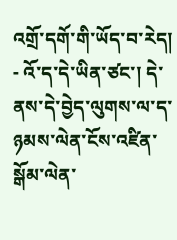འགྲོ་དགོ་གི་ཡོད་བ་རེད།
- འོ་ད་དེ་ཡིན་ཙང་། དེ་ནས་དེ་བྱེད་ལུགས་ལ་ད་ཉམས་ལེན་ངོས་འཛིན་སྒོམ་ལེན་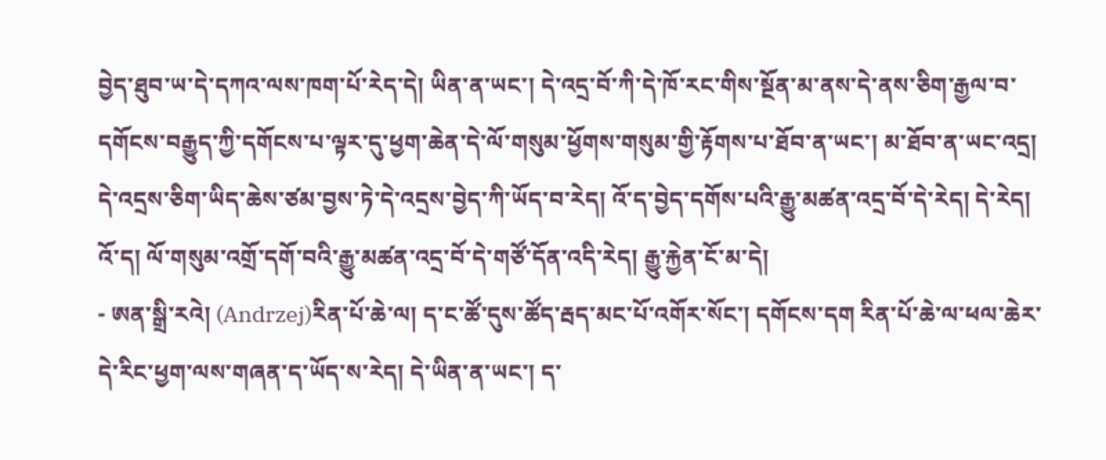བྱེད་ཐུབ་ཡ་དེ་དཀའ་ལས་ཁག་པོ་རེད་དེ། ཡིན་ན་ཡང་། དེ་འདྲ་བོ་ཀི་དེ་ཁོ་རང་གིས་སྔོན་མ་ནས་དེ་ནས་ཅིག་རྒྱལ་བ་དགོངས་བརྒྱུད་ཀྱི་དགོངས་པ་ལྟར་དུ་ཕྱག་ཆེན་དེ་ལོ་གསུམ་ཕྱོགས་གསུམ་གྱི་རྟོགས་པ་ཐོབ་ན་ཡང་། མ་ཐོབ་ན་ཡང་འདྲ། དེ་འདྲས་ཅིག་ཡིད་ཆེས་ཙམ་བྱས་ཏེ་དེ་འདྲས་བྱེད་ཀི་ཡོད་བ་རེད། འོ་ད་བྱེད་དགོས་པའི་རྒྱུ་མཚན་འདྲ་བོ་དེ་རེད། དེ་རེད། འོ་ད། ལོ་གསུམ་འགྲོ་དགོ་བའི་རྒྱུ་མཚན་འདྲ་བོ་དེ་གཙོ་དོན་འདི་རེད། རྒྱུ་རྐྱེན་ངོ་མ་དེ།
- ཨན་སྒྲི་རའེ། (Andrzej)རིན་པོ་ཆེ་ལ། ད་ང་ཚོ་དུས་ཚོད་རྦད་མང་པོ་འགོར་སོང་། དགོངས་དག རིན་པོ་ཆེ་ལ་ཕལ་ཆེར་དེ་རིང་ཕྱག་ལས་གཞན་ད་ཡོད་ས་རེད། དེ་ཡིན་ན་ཡང་། ད་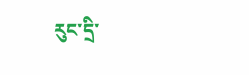རུང་དྲི་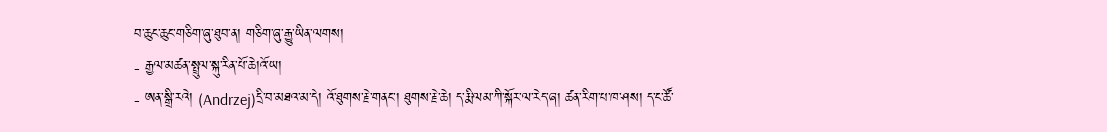བ་ཆུང་ཆུང་གཅིག་ཞུ་ཐུབ་ན། གཅིག་ཞུ་རྒྱུ་ཡིན་ལགས།
- རྒྱལ་མཚན་སྤྲུལ་སྐུ་རིན་པོ་ཆེ།འོ་ཡ།
- ཨན་སྒྲི་རའེ། (Andrzej)དྲི་བ་མཐའ་མ་དེ། འོ་ཐུགས་རྗེ་གནང་། ཐུགས་རྗེ་ཆེ། ད་རྨི་ལམ་ཀི་སྐོར་ལ་རེད་ཞ། ཚན་རིག་པ་ཁ་ཤས། ད་ང་ཚོ་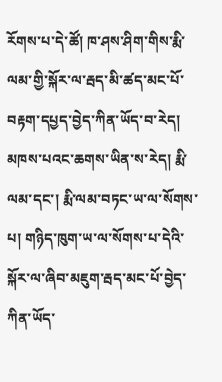རོགས་པ་དེ་ཚོ། ཁ་ཤས་ཤིག་གིས་རྨི་ལམ་གྱི་སྐོར་ལ་རྦད་མི་ཚད་མང་པོ་བརྟག་དཔྱད་བྱེད་ཀིན་ཡོད་བ་རེད། མཁས་པའང་ཆགས་ཡིན་ས་རེད། རྨི་ལམ་དང་། རྨི་ལམ་བཏང་ཡ་ལ་སོགས་པ། གཉིད་ཁུག་ཡ་ལ་སོགས་པ་དེའི་སྐོར་ལ་ཞིབ་མཇུག་རྦད་མང་པོ་བྱེད་ཀིན་ཡོད་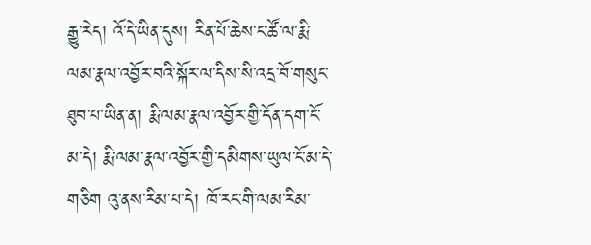རྒྱུ་རེད། འོ་དེ་ཡིན་དུས། རིན་པོ་ཆེས་ང་ཚོ་ལ་རྨི་ལམ་རྣལ་འབྱོར་བའི་སྐོར་ལ་དིས་སི་འདྲ་བོ་གསུང་ཐུབ་པ་ཡིན་ན། རྨི་ལམ་རྣལ་འབྱོར་གྱི་དོན་དག་ངོ་མ་དེ། རྨི་ལམ་རྣལ་འབྱོར་གྱི་དམིགས་ཡུལ་ངོ་མ་དེ་གཅིག འུ་ནས་རིམ་པ་དེ། ཁོ་རང་གི་ལམ་རིམ་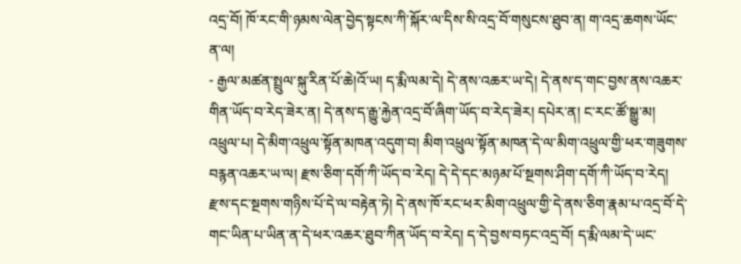འདྲ་བོ། ཁོ་རང་གི་ཉམས་ལེན་བྱེད་སྟངས་ཀི་སྐོར་ལ་དིས་སི་འདྲ་བོ་གསུངས་ཐུབ་ན། ག་འདྲ་ཆགས་ཡོང་ན་ལ།
- རྒྱལ་མཚན་སྤྲུལ་སྐུ་རིན་པོ་ཆེ།འོ་ཡ། ད་རྨི་ལམ་དེ། དེ་ནས་འཆར་ཡ་དེ། དེ་ནས་ད་གང་བྱས་ནས་འཆར་གིན་ཡོད་བ་རེད་ཟེར་ན། དེ་ནས་ད་རྒྱུ་རྐྱེན་འདྲ་བོ་ཞིག་ཡོད་བ་རེད་ཟེར། དཔེར་ན། ང་རང་ཚོ་སྒྱུ་མ། འཕྲུལ་པ། དེ་མིག་འཕྲུལ་སྟོན་མཁན་འདུག་བ། མིག་འཕྲུལ་སྟོན་མཁན་དེ་ལ་མིག་འཕྲུལ་གྱི་ཕར་གཟུགས་བརྙན་འཆར་ཡ་ལ། རྫས་ཅིག་དགོ་ཀི་ཡོད་བ་རེད། དེ་དེ་དང་མཉམ་པོ་སྔགས་ཤིག་དགོ་ཀི་ཡོད་བ་རེད། རྫས་དང་སྔགས་གཉིས་པོ་དེ་ལ་བརྟེན་ཏེ། དེ་ནས་ཁོ་རང་ཕར་མིག་འཕྲུལ་གྱི་དེ་ནས་ཅིག་རྣམ་པ་འདྲ་བོ་དེ་གང་ཡིན་པ་ཡིན་ན་དེ་ཕར་འཆར་ཐུབ་ཀིན་ཡོད་བ་རེད། ད་དེ་བྱས་བཏང་འདྲ་བོ། ད་རྨི་ལམ་དེ་ཡང་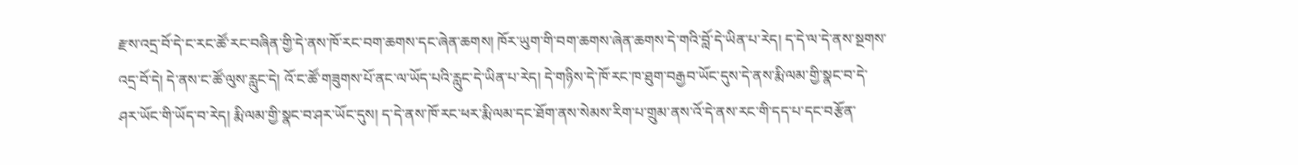རྫས་འདྲ་བོ་དེ་ང་རང་ཚོ་རང་བཞིན་གྱི་དེ་ནས་ཁོ་རང་བག་ཆགས་དང་ཞེན་ཆགས། ཁོར་ཡུག་གི་བག་ཆགས་ཞེན་ཆགས་དེ་གའི་བློ་དེ་ཡིན་པ་རེད། ད་དེ་ལ་དེ་ནས་སྔགས་འདྲ་བོ་དེ། དེ་ནས་ང་ཚོ་ལུས་རླུང་དེ། འོ་ང་ཚོ་གཟུགས་པོ་ནང་ལ་ཡོད་པའི་རླུང་དེ་ཡིན་པ་རེད། དེ་གཉིས་དེ་ཁོ་རང་ཁ་ཐུག་བརྒྱབ་ཡོང་དུས་དེ་ནས་རྨི་ལམ་གྱི་སྣང་བ་དེ་ཤར་ཡོང་གི་ཡོད་བ་རེད། རྨི་ལམ་གྱི་སྣང་བ་ཤར་ཡོང་དུས། ད་དེ་ནས་ཁོ་རང་ཕར་རྨི་ལམ་དང་ཐོག་ནས་སེམས་རིག་པ་གྲུམ་ནས་འོ་དེ་ནས་རང་གི་དད་པ་དང་བརྩོན་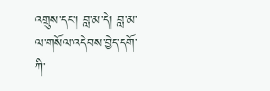འགྲུས་དང་། བླ་མ་དེ། བླ་མ་ལ་གསོལ་འདེབས་བྱེད་དགོ་ཀི་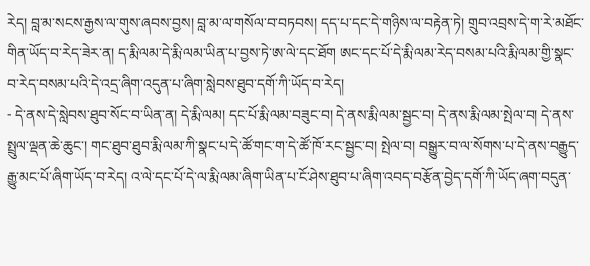རེད། བླ་མ་སངས་རྒྱས་ལ་གུས་ཞབས་བྱས། བླ་མ་ལ་གསོལ་བ་བཏབས། དད་པ་དང་དེ་གཉིས་ལ་བརྟེན་ཏེ། གྲུབ་འབྲས་དེ་ག་རེ་མཐོང་གིན་ཡོད་བ་རེད་ཟེར་ན། ད་རྨི་ལམ་དེ་རྨི་ལམ་ཡིན་པ་བྱས་ཏེ་ཨ་ལེ་དང་ཐོག ཨང་དང་པོ་དེ་རྨི་ལམ་རེད་བསམ་པའི་རྨི་ལམ་གྱི་སྣང་བ་རེད་བསམ་པའི་དེ་འདྲ་ཞིག་འདུན་པ་ཞིག་སླེབས་ཐུབ་དགོ་ཀི་ཡོད་བ་རེད།
- དེ་ནས་དེ་སླེབས་ཐུབ་སོང་བ་ཡིན་ན། དེ་རྨི་ལམ། དང་པོ་རྨི་ལམ་བཟུང་བ། དེ་ནས་རྨི་ལམ་སྦྱང་བ། དེ་ནས་རྨི་ལམ་སྤེལ་བ། དེ་ནས་སྤྲུལ་ལྡན་ཆེ་ཆུང་། གང་ཐུབ་ཐུབ་རྨི་ལམ་ཀི་སྣང་པ་དེ་ཚོ་གང་ག་དེ་ཚོ་ཁོ་རང་སྦྱང་བ། སྤེལ་བ། བསྒྱུར་བ་ལ་སོགས་པ་དེ་ནས་བརྒྱུད་རྒྱུ་མང་པོ་ཞིག་ཡོད་བ་རེད། འ་ལེ་དང་པོ་དེ་ལ་རྨི་ལམ་ཞིག་ཡིན་པ་ངོ་ཤེས་ཐུབ་པ་ཞིག་འབད་བརྩོན་བྱེད་དགོ་ཀི་ཡོད་ཞག་བདུན་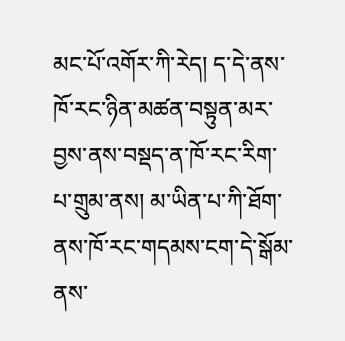མང་པོ་འགོར་ཀི་རེད། ད་དེ་ནས་ཁོ་རང་ཉིན་མཚན་བསྟུན་མར་བྱས་ནས་བསྡད་ན་ཁོ་རང་རིག་པ་གྲུམ་ནས། མ་ཡིན་པ་ཀི་ཐོག་ནས་ཁོ་རང་གདམས་ངག་དེ་སྒོམ་ནས་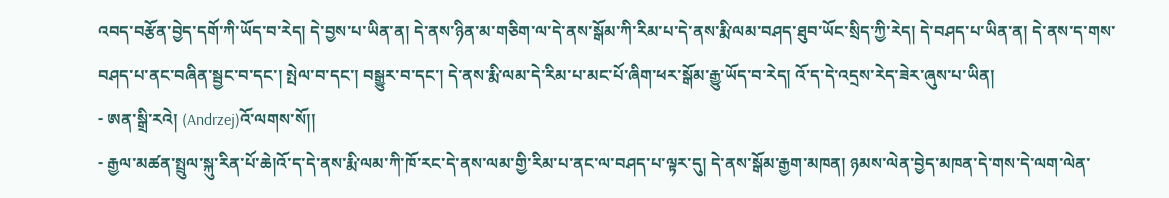འབད་བརྩོན་བྱེད་དགོ་ཀི་ཡོད་བ་རེད། དེ་བྱས་པ་ཡིན་ན། དེ་ནས་ཉིན་མ་གཅིག་ལ་དེ་ནས་སྒོམ་ཀི་རིམ་པ་དེ་ནས་རྨི་ལམ་བཤད་ཐུབ་ཡོང་སྲིད་ཀྱི་རེད། དེ་བཤད་པ་ཡིན་ན། དེ་ནས་ད་གས་བཤད་པ་ནང་བཞིན་སྦྱང་བ་དང་། སྤེལ་བ་དང་། བསྒྱུར་བ་དང་། དེ་ནས་རྨི་ལམ་དེ་རིམ་པ་མང་པོ་ཞིག་ཕར་སྒོམ་རྒྱུ་ཡོད་བ་རེད། འོ་ད་དེ་འདྲས་རེད་ཟེར་ཞུས་པ་ཡིན།
- ཨན་སྒྲི་རའེ། (Andrzej)འོ་ལགས་སོ།།
- རྒྱལ་མཚན་སྤྲུལ་སྐུ་རིན་པོ་ཆེ།འོ་ད་དེ་ནས་རྨི་ལམ་ཀི་ཁོ་རང་དེ་ནས་ལམ་གྱི་རིམ་པ་ནང་ལ་བཤད་པ་ལྟར་དུ། དེ་ནས་སྒོམ་རྒྱག་མཁན། ཉམས་ལེན་བྱེད་མཁན་དེ་གས་དེ་ལག་ལེན་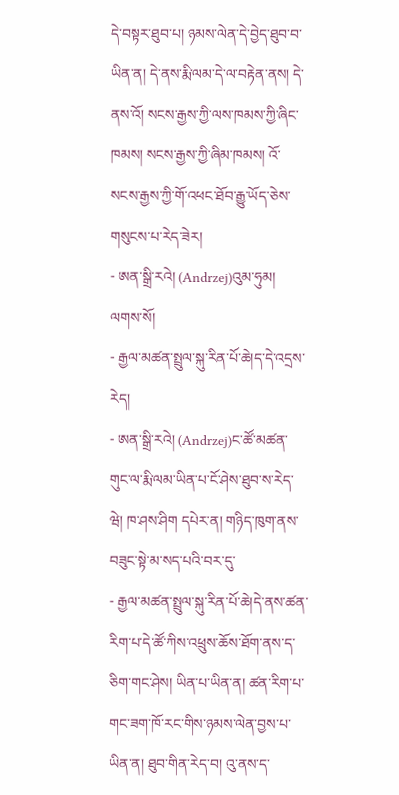དེ་བསྟར་ཐུབ་པ། ཉམས་ལེན་དེ་བྱེད་ཐུབ་བ་ཡིན་ན། དེ་ནས་རྨི་ལམ་དེ་ལ་བརྟེན་ནས། དེ་ནས་འོ། སངས་རྒྱས་ཀྱི་ལས་ཁམས་ཀྱི་ཞིང་ཁམས། སངས་རྒྱས་ཀྱི་ཞིམ་ཁམས། འོ་སངས་རྒྱས་ཀྱི་གོ་འཕང་ཐོབ་རྒྱུ་ཡོད་ཅེས་གསུངས་པ་རེད་ཟེར།
- ཨན་སྒྲི་རའེ། (Andrzej)འུམ་ཧུམ། ལགས་སོ།
- རྒྱལ་མཚན་སྤྲུལ་སྐུ་རིན་པོ་ཆེ།ད་དེ་འདྲས་རེད།
- ཨན་སྒྲི་རའེ། (Andrzej)ང་ཚོ་མཚན་གུང་ལ་རྨི་ལམ་ཡིན་པ་ངོ་ཤེས་ཐུབ་ས་རེད་ཝེ། ཁ་ཤས་ཤིག དཔེར་ན། གཉིད་ཁུག་ནས་བཟུང་སྟེ་མ་སད་པའི་བར་དུ་
- རྒྱལ་མཚན་སྤྲུལ་སྐུ་རིན་པོ་ཆེ།དེ་ནས་ཚན་རིག་པ་དེ་ཚོ་ཀིས་འཕྲུས་ཆོས་ཐོག་ནས་ད་ཅིག་གང་ཤེས། ཡིན་པ་ཡིན་ན། ཚན་རིག་པ་གང་ཟག་ཁོ་རང་གིས་ཉམས་ལེན་བྱས་པ་ཡིན་ན། ཐུབ་གིན་རེད་བ། འུ་ནས་ད་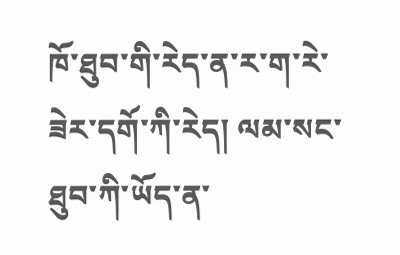ཁོ་ཐུབ་གི་རེད་ན་ར་ག་རེ་ཟེར་དགོ་ཀི་རེད། ལམ་སང་ཐུབ་ཀི་ཡོད་ན་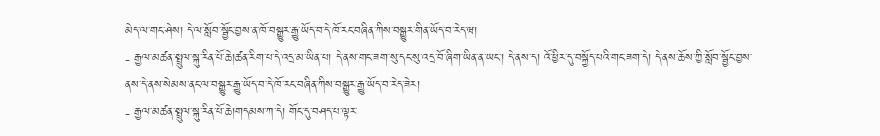མེད་ལ་གང་ཤེས། དེ་ལ་སློབ་སྦྱོང་བྱས་ན་ཁོ་བསྒྱུར་རྒྱུ་ཡོད་བ་དེ་ཁོ་རང་བཞིན་ཀིས་བསྒྱུར་གིན་ཡོད་བ་རེད་ཝ།
- རྒྱལ་མཚན་སྤྲུལ་སྐུ་རིན་པོ་ཆེ།ཚན་རིག་པ་དེ་འདྲ་མ་ཡིན་པ། དེ་ནས་གང་ཟག་སུ་དང་སུ་འདྲ་བོ་ཞིག་ཡིན་ན་ཡང་། དེ་ནས་ད། འོ་ཕྱིར་དུ་བསྐྱོད་པའི་གང་ཟག་དེ། དེ་ནས་ཆོས་ཀྱི་སློབ་སྦྱོང་བྱས་ནས་དེ་ནས་སེམས་ནང་ལ་བསྒྱུར་རྒྱུ་ཡོད་བ་དེ་ཁོ་རང་བཞིན་ཀིས་བསྒྱུར་རྒྱུ་ཡོད་བ་རེད་ཟེར།
- རྒྱལ་མཚན་སྤྲུལ་སྐུ་རིན་པོ་ཆེ།གདམས་ཀ་དེ། གོང་དུ་བཤད་པ་ལྟར་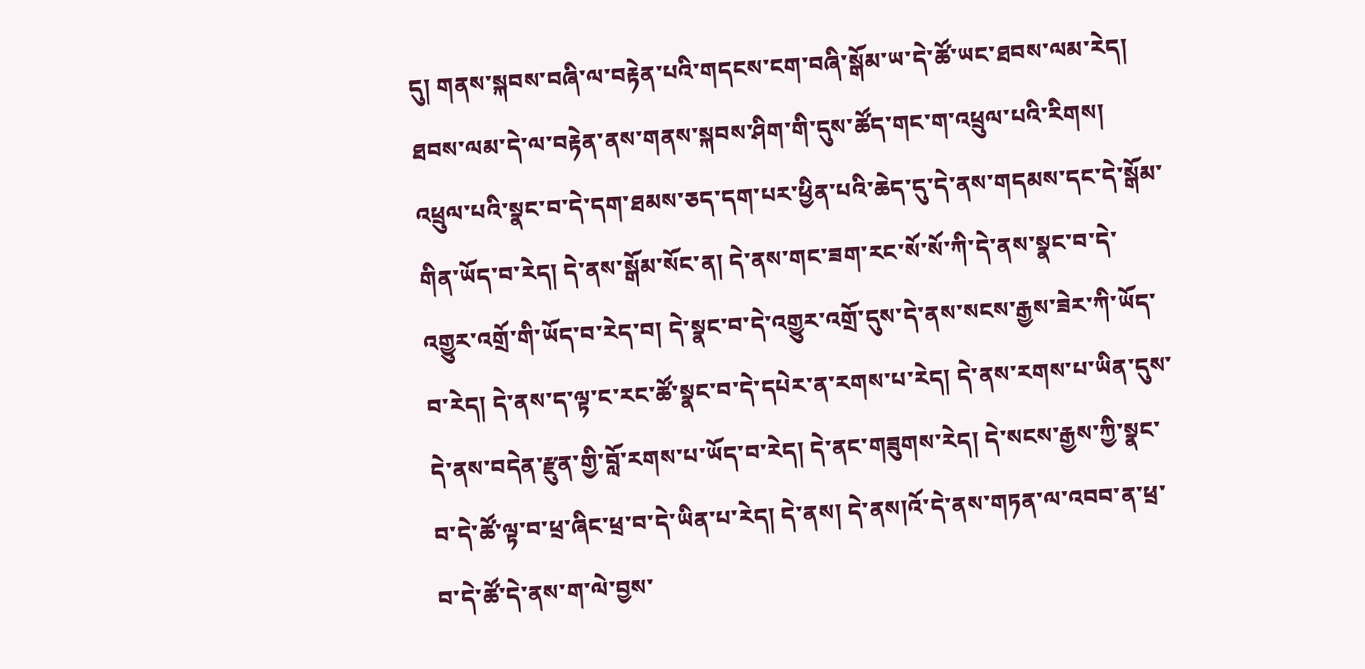དུ། གནས་སྐབས་བཞི་ལ་བརྟེན་པའི་གདངས་ངག་བཞི་སྒོམ་ཡ་དེ་ཚོ་ཡང་ཐབས་ལམ་རེད། ཐབས་ལམ་དེ་ལ་བརྟེན་ནས་གནས་སྐབས་ཤིག་གི་དུས་ཚོད་གང་ག་འཕྲུལ་པའི་རིགས། འཕྲུལ་པའི་སྣང་བ་དེ་དག་ཐམས་ཅད་དག་པར་ཕྱིན་པའི་ཆེད་དུ་དེ་ནས་གདམས་དང་དེ་སྒོམ་གིན་ཡོད་བ་རེད། དེ་ནས་སྒོམ་སོང་ན། དེ་ནས་གང་ཟག་རང་སོ་སོ་ཀི་དེ་ནས་སྣང་བ་དེ་འགྱུར་འགྲོ་གི་ཡོད་བ་རེད་བ། དེ་སྣང་བ་དེ་འགྱུར་འགྲོ་དུས་དེ་ནས་སངས་རྒྱས་ཟེར་ཀི་ཡོད་བ་རེད། དེ་ནས་ད་ལྟ་ང་རང་ཚོ་སྣང་བ་དེ་དཔེར་ན་རགས་པ་རེད། དེ་ནས་རགས་པ་ཡིན་དུས་དེ་ནས་བདེན་རྫུན་གྱི་བློ་རགས་པ་ཡོད་བ་རེད། དེ་ནང་གཟུགས་རེད། དེ་སངས་རྒྱས་ཀྱི་སྣང་བ་དེ་ཚོ་ལྟ་བ་ཕྲ་ཞིང་ཕྲ་བ་དེ་ཡིན་པ་རེད། དེ་ནས། དེ་ནས།འོ་དེ་ནས་གཏན་ལ་འབབ་ན་ཕྲ་བ་དེ་ཚོ་དེ་ནས་ག་ལེ་བྱས་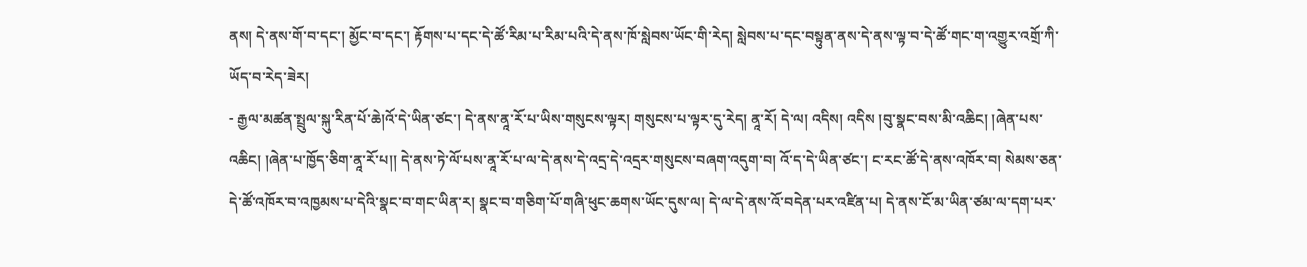ནས། དེ་ནས་གོ་བ་དང་། མྱོང་བ་དང་། རྟོགས་པ་དང་དེ་ཚོ་རིམ་པ་རིམ་པའི་དེ་ནས་ཁོ་སླེབས་ཡོང་གི་རེད། སླེབས་པ་དང་བསྟུན་ནས་དེ་ནས་ལྟ་བ་དེ་ཚོ་གང་ག་འགྱུར་འགྲོ་ཀི་ཡོད་བ་རེད་ཟེར།
- རྒྱལ་མཚན་སྤྲུལ་སྐུ་རིན་པོ་ཆེ།འོ་དེ་ཡིན་ཙང་། དེ་ནས་ནཱ་རོ་པ་ཡིས་གསུངས་ལྟར། གསུངས་པ་ལྟར་དུ་རེད། ནཱ་རོ། དེ་ལ། འདིས། འདིས །བུ་སྣང་བས་མི་འཆིང། །ཞེན་པས་འཆིང། །ཞེན་པ་ཁྱོད་ཅིག་ནཱ་རོ་པ།། དེ་ནས་ཏེ་ལོ་པས་ནཱ་རོ་པ་ལ་དེ་ནས་དེ་འདྲ་དེ་འདྲར་གསུངས་བཞག་འདུག་བ། འོ་ད་དེ་ཡིན་ཙང་། ང་རང་ཚོ་དེ་ནས་འཁོར་བ། སེམས་ཅན་དེ་ཚོ་འཁོར་བ་འཁྱམས་པ་དེའི་སྣང་བ་གང་ཡིན་ར། སྣང་བ་གཅིག་པོ་གཞི་ཕུང་ཆགས་ཡོང་དུས་ལ། དེ་ལ་དེ་ནས་འོ་བདེན་པར་འཛིན་པ། དེ་ནས་ངོ་མ་ཡིན་ཙམ་ལ་དག་པར་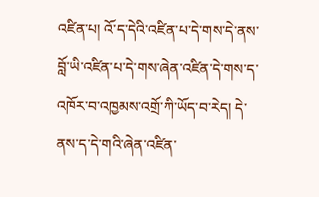འཛིན་པ། འོ་ད་དེའི་འཛིན་པ་དེ་གས་དེ་ནས་བློ་ཡི་འཛིན་པ་དེ་གས་ཞེན་འཛིན་དེ་གས་ད་འཁོར་བ་འཁྱམས་འགྲོ་ཀི་ཡོད་བ་རེད། དེ་ནས་ད་དེ་གའི་ཞེན་འཛིན་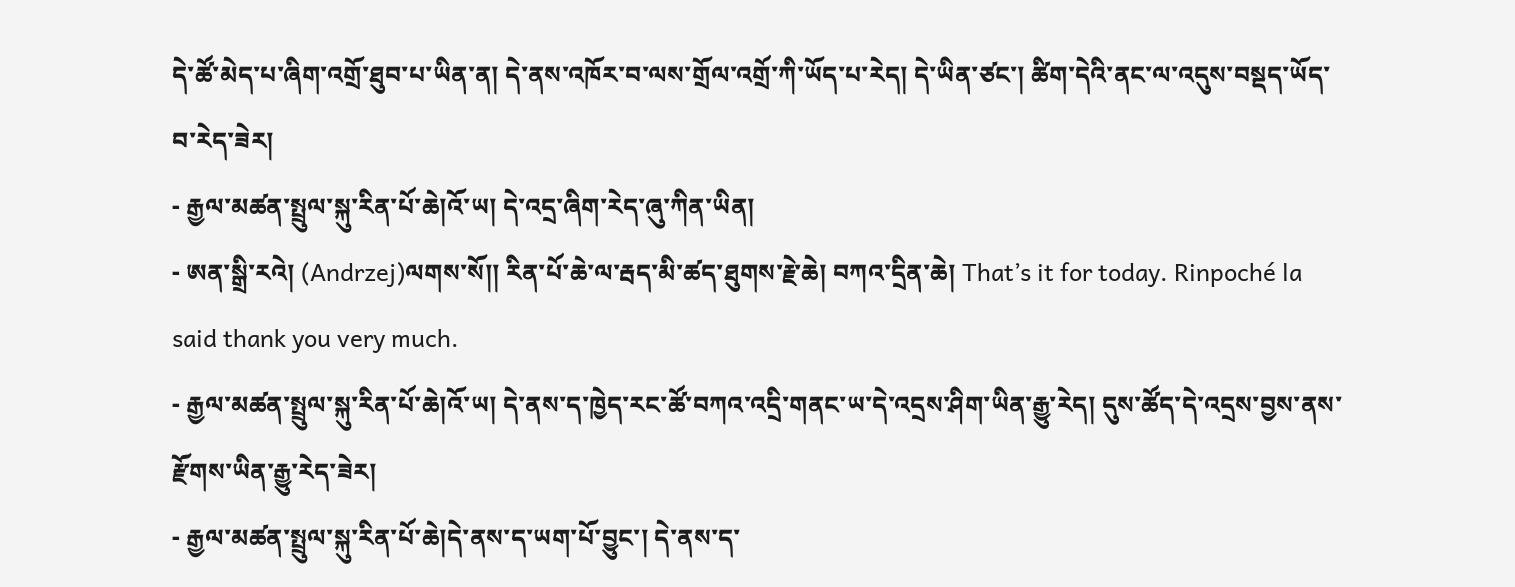དེ་ཚོ་མེད་པ་ཞིག་འགྲོ་ཐུབ་པ་ཡིན་ན། དེ་ནས་འཁོར་བ་ལས་གྲོལ་འགྲོ་ཀི་ཡོད་པ་རེད། དེ་ཡིན་ཙང་། ཚིག་དེའི་ནང་ལ་འདུས་བསྡད་ཡོད་བ་རེད་ཟེར།
- རྒྱལ་མཚན་སྤྲུལ་སྐུ་རིན་པོ་ཆེ།འོ་ཡ། དེ་འདྲ་ཞིག་རེད་ཞུ་ཀིན་ཡིན།
- ཨན་སྒྲི་རའེ། (Andrzej)ལགས་སོ།། རིན་པོ་ཆེ་ལ་རྦད་མི་ཚད་ཐུགས་རྗེ་ཆེ། བཀའ་དྲིན་ཆེ། That’s it for today. Rinpoché la said thank you very much.
- རྒྱལ་མཚན་སྤྲུལ་སྐུ་རིན་པོ་ཆེ།འོ་ཡ། དེ་ནས་ད་ཁྱེད་རང་ཚོ་བཀའ་འདྲི་གནང་ཡ་དེ་འདྲས་ཤིག་ཡིན་རྒྱུ་རེད། དུས་ཚོད་དེ་འདྲས་བྱས་ནས་རྫོགས་ཡིན་རྒྱུ་རེད་ཟེར།
- རྒྱལ་མཚན་སྤྲུལ་སྐུ་རིན་པོ་ཆེ།དེ་ནས་ད་ཡག་པོ་བྱུང་། དེ་ནས་ད་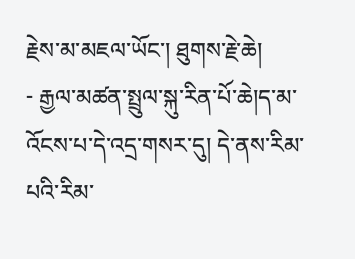རྗེས་མ་མཇལ་ཡོང་། ཐུགས་རྗེ་ཆེ།
- རྒྱལ་མཚན་སྤྲུལ་སྐུ་རིན་པོ་ཆེ།ད་མ་འོངས་པ་དེ་འདྲ་གསར་དུ། དེ་ནས་རིམ་པའི་རིམ་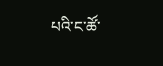པའི་ང་ཚོ་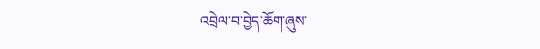འབྲེལ་བ་བྱེད་ཆོག་ཞུས་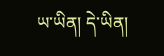ཡ་ཡིན། དེ་ཡིན།